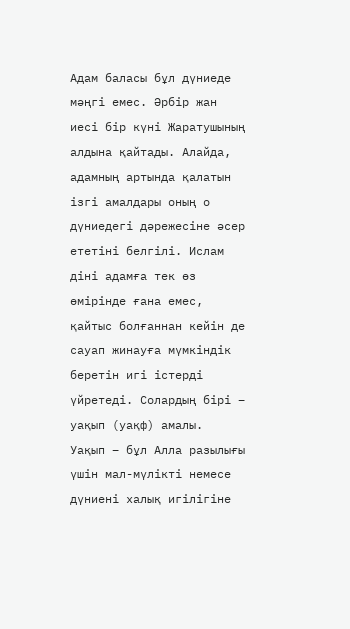Адам баласы бұл дүниеде мәңгі емес. Әрбір жан иесі бір күні Жаратушының алдына қайтады. Алайда, адамның артында қалатын ізгі амалдары оның о дүниедегі дәрежесіне әсер ететіні белгілі. Ислам діні адамға тек өз өмірінде ғана емес, қайтыс болғаннан кейін де сауап жинауға мүмкіндік беретін игі істерді үйретеді. Солардың бірі – уақып (уақф) амалы.
Уақып – бұл Алла разылығы үшін мал-мүлікті немесе дүниені халық игілігіне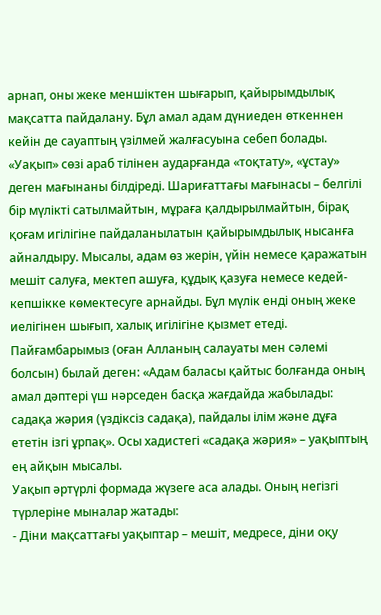арнап, оны жеке меншіктен шығарып, қайырымдылық мақсатта пайдалану. Бұл амал адам дүниеден өткеннен кейін де сауаптың үзілмей жалғасуына себеп болады.
«Уақып» сөзі араб тілінен аударғанда «тоқтату», «ұстау» деген мағынаны білдіреді. Шариғаттағы мағынасы – белгілі бір мүлікті сатылмайтын, мұраға қалдырылмайтын, бірақ қоғам игілігіне пайдаланылатын қайырымдылық нысанға айналдыру. Мысалы, адам өз жерін, үйін немесе қаражатын мешіт салуға, мектеп ашуға, құдық қазуға немесе кедей-кепшікке көмектесуге арнайды. Бұл мүлік енді оның жеке иелігінен шығып, халық игілігіне қызмет етеді.
Пайғамбарымыз (оған Алланың салауаты мен сәлемі болсын) былай деген: «Адам баласы қайтыс болғанда оның амал дәптері үш нәрседен басқа жағдайда жабылады: садақа жәрия (үздіксіз садақа), пайдалы ілім және дұға ететін ізгі ұрпақ». Осы хадистегі «садақа жәрия» – уақыптың ең айқын мысалы.
Уақып әртүрлі формада жүзеге аса алады. Оның негізгі түрлеріне мыналар жатады:
- Діни мақсаттағы уақыптар – мешіт, медресе, діни оқу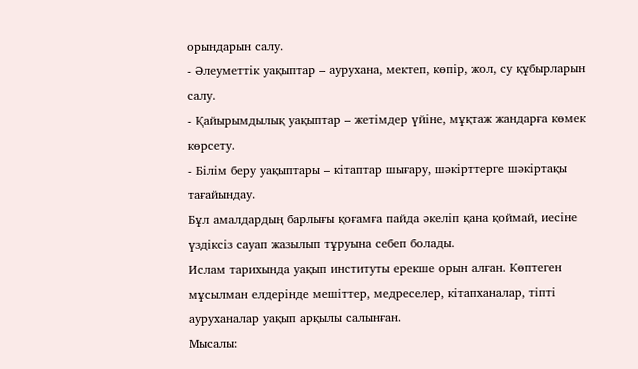орындарын салу.
- Әлеуметтік уақыптар – аурухана, мектеп, көпір, жол, су құбырларын салу.
- Қайырымдылық уақыптар – жетімдер үйіне, мұқтаж жандарға көмек көрсету.
- Білім беру уақыптары – кітаптар шығару, шәкірттерге шәкіртақы тағайындау.
Бұл амалдардың барлығы қоғамға пайда әкеліп қана қоймай, иесіне үздіксіз сауап жазылып тұруына себеп болады.
Ислам тарихында уақып институты ерекше орын алған. Көптеген мұсылман елдерінде мешіттер, медреселер, кітапханалар, тіпті ауруханалар уақып арқылы салынған.
Мысалы: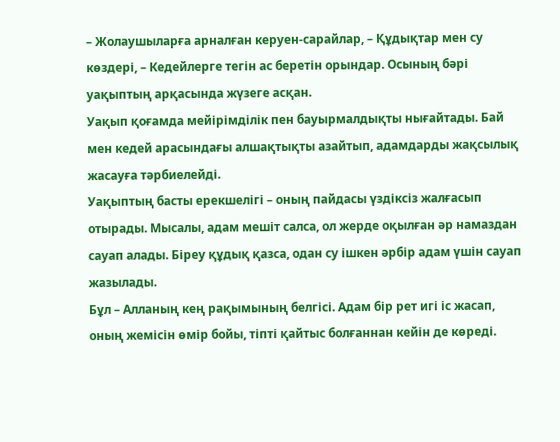– Жолаушыларға арналған керуен-сарайлар, – Құдықтар мен су көздері, – Кедейлерге тегін ас беретін орындар. Осының бәрі уақыптың арқасында жүзеге асқан.
Уақып қоғамда мейірімділік пен бауырмалдықты нығайтады. Бай мен кедей арасындағы алшақтықты азайтып, адамдарды жақсылық жасауға тәрбиелейді.
Уақыптың басты ерекшелігі – оның пайдасы үздіксіз жалғасып отырады. Мысалы, адам мешіт салса, ол жерде оқылған әр намаздан сауап алады. Біреу құдық қазса, одан су ішкен әрбір адам үшін сауап жазылады.
Бұл – Алланың кең рақымының белгісі. Адам бір рет игі іс жасап, оның жемісін өмір бойы, тіпті қайтыс болғаннан кейін де көреді.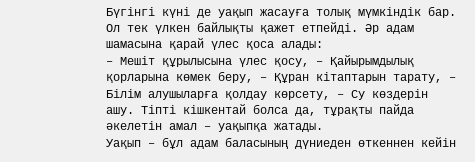Бүгінгі күні де уақып жасауға толық мүмкіндік бар. Ол тек үлкен байлықты қажет етпейді. Әр адам шамасына қарай үлес қоса алады:
– Мешіт құрылысына үлес қосу, – Қайырымдылық қорларына көмек беру, – Құран кітаптарын тарату, – Білім алушыларға қолдау көрсету, – Су көздерін ашу. Тіпті кішкентай болса да, тұрақты пайда әкелетін амал – уақыпқа жатады.
Уақып – бұл адам баласының дүниеден өткеннен кейін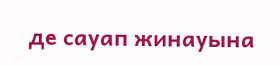де сауап жинауына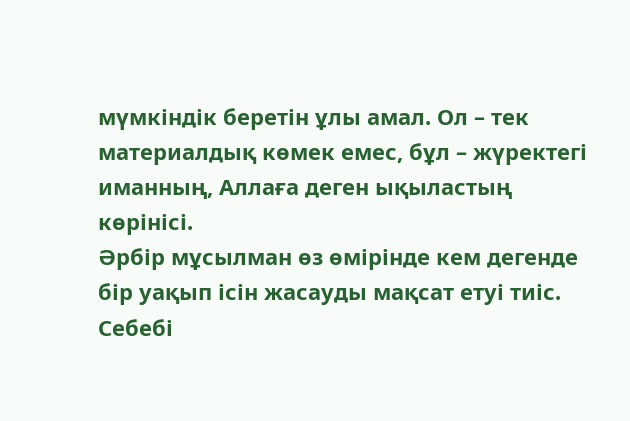мүмкіндік беретін ұлы амал. Ол – тек материалдық көмек емес, бұл – жүректегі иманның, Аллаға деген ықыластың көрінісі.
Әрбір мұсылман өз өмірінде кем дегенде бір уақып ісін жасауды мақсат етуі тиіс. Себебі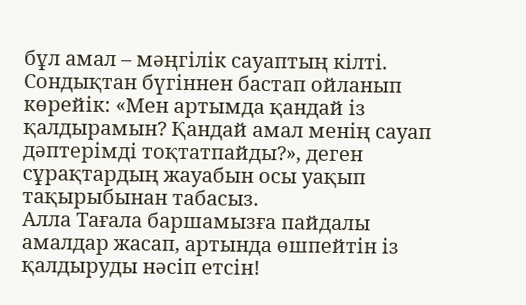бұл амал – мәңгілік сауаптың кілті.
Сондықтан бүгіннен бастап ойланып көрейік: «Мен артымда қандай із қалдырамын? Қандай амал менің сауап дәптерімді тоқтатпайды?», деген сұрақтардың жауабын осы уақып тақырыбынан табасыз.
Алла Тағала баршамызға пайдалы амалдар жасап, артында өшпейтін із қалдыруды нәсіп етсін!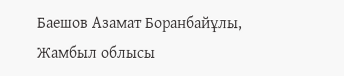Баешов Азамат Боранбайұлы,
Жамбыл облысы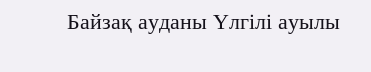Байзақ ауданы Үлгілі ауылы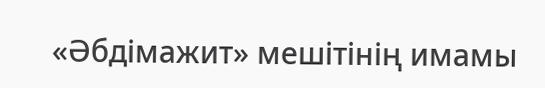«Әбдімажит» мешітінің имамы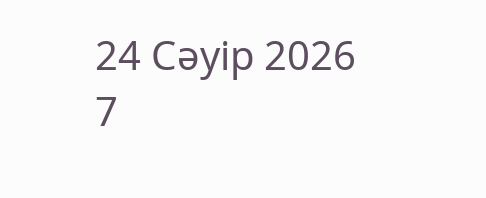24 Сәуір 2026
7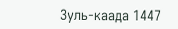Зуль-каада 1447